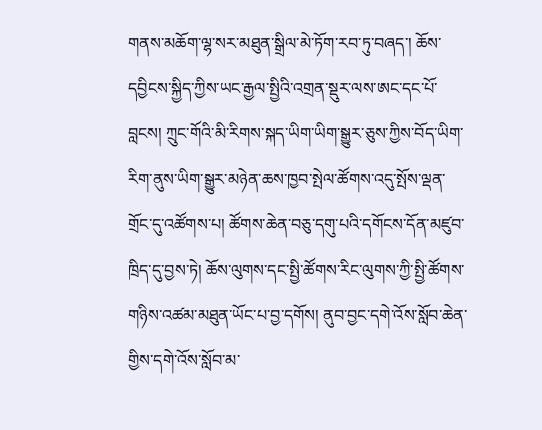གནས་མཆོག་ལྷ་སར་མཐུན་སྒྲིལ་མེ་ཏོག་རབ་ཏུ་བཞད་། ཆོས་དབྱིངས་སྐྱིད་ཀྱིས་ཡང་རྒྱལ་སྤྱིའི་འགྲན་སྡུར་ལས་ཨང་དང་པོ་བླངས། ཀྲུང་གོའི་མི་རིགས་སྐད་ཡིག་ཡིག་སྒྱུར་ཅུས་ཀྱིས་བོད་ཡིག་རིག་ནུས་ཡིག་སྒྱུར་མཉེན་ཆས་ཁྱབ་སྤེལ་ཚོགས་འདུ་སྤོས་ལྡན་གྲོང་དུ་འཚོགས་པ། ཚོགས་ཆེན་བཅུ་དགུ་པའི་དགོངས་དོན་མཛུབ་ཁྲིད་དུ་བྱས་ཏེ། ཆོས་ལུགས་དང་སྤྱི་ཚོགས་རིང་ལུགས་ཀྱི་སྤྱི་ཚོགས་གཉིས་འཚམ་མཐུན་ཡོང་པ་བྱ་དགོས། ནུབ་བྱང་དགེ་འོས་སློབ་ཆེན་གྱིས་དགེ་འོས་སློབ་མ་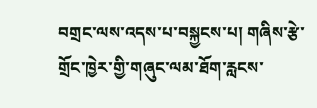བགྲང་ལས་འདས་པ་བསྐྱངས་པ། གཞིས་རྩེ་གྲོང་ཁྱེར་གྱི་གཞུང་ལམ་ཐོག་རླངས་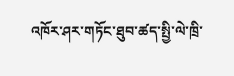འཁོར་ཤར་གཏོང་ཐུབ་ཚད་སྤྱི་ལེ་ཁྲི་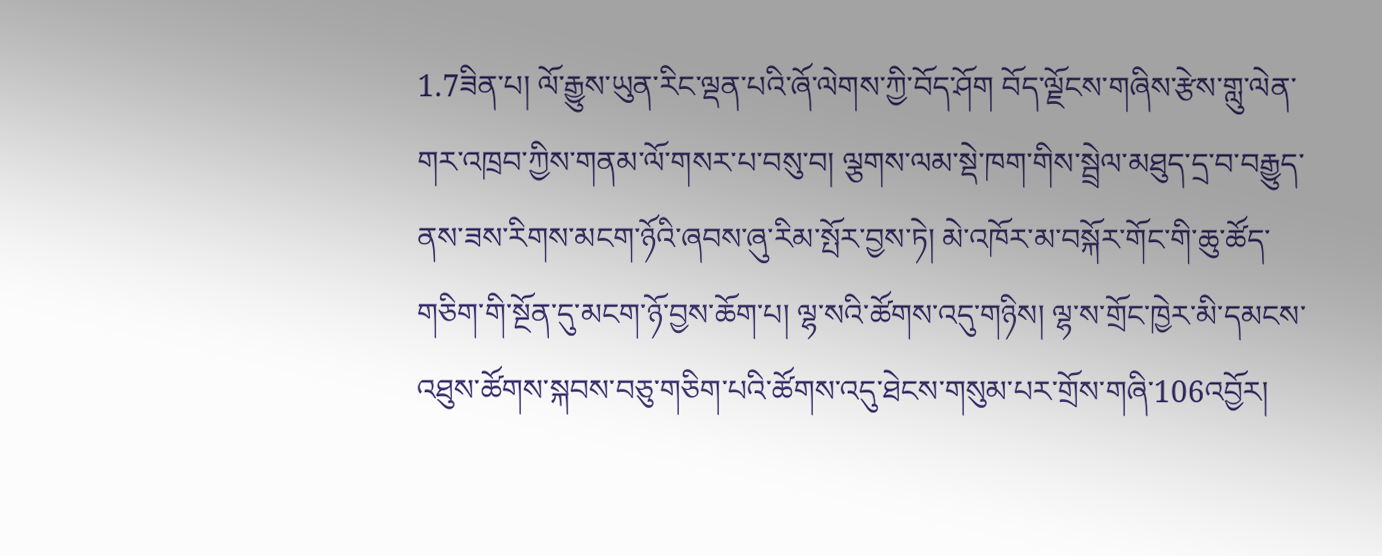1.7ཟིན་པ། ལོ་རྒྱུས་ཡུན་རིང་ལྡན་པའི་ཞོ་ལེགས་ཀྱི་བོད་ཤོག བོད་ལྗོངས་གཞིས་རྩེས་གླུ་ལེན་གར་འཁྲབ་ཀྱིས་གནམ་ལོ་གསར་པ་བསུ་བ། ལྕགས་ལམ་སྡེ་ཁག་གིས་སྦྲེལ་མཐུད་དྲ་བ་བརྒྱུད་ནས་ཟས་རིགས་མངག་ཉོའི་ཞབས་ཞུ་རིམ་སྤོར་བྱས་ཏེ། མེ་འཁོར་མ་བསྐོར་གོང་གི་ཆུ་ཚོད་གཅིག་གི་སྔོན་དུ་མངག་ཉོ་བྱས་ཆོག་པ། ལྷ་སའི་ཚོགས་འདུ་གཉིས། ལྷ་ས་གྲོང་ཁྱེར་མི་དམངས་འཐུས་ཚོགས་སྐབས་བཅུ་གཅིག་པའི་ཚོགས་འདུ་ཐེངས་གསུམ་པར་གྲོས་གཞི་106འབྱོར།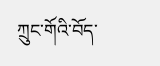ཀྲུང་གོའི་བོད་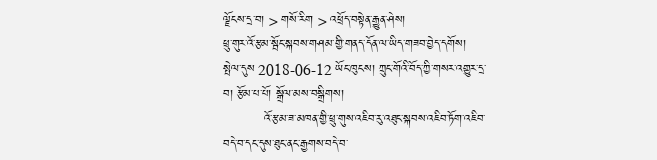ལྗོངས་དྲ་བ། > གསོ་རིག > འཕྲོད་བསྟེན་རྒྱུན་ཤེས།
ཕྲུ་གུར་འོ་རྩམ་སྦོང་སྐབས་གཤམ་གྱི་གནད་དོན་ལ་ཡིད་གཟབ་བྱེད་དགོས།
སྤེལ་དུས 2018-06-12 ཡོང་ཁུངས། ཀྲུང་གོའི་བོད་ཀྱི་གསར་འགྱུར་དྲ་བ། རྩོམ་པ་པོ། སྒྲོལ་མས་བསྒྲིགས།
          འོ་རྩམ་ཟ་མཁན་གྱི་ཕྲུ་གུས་འཇིབ་རུ་འཐུང་སྐབས་འཇིབ་ཏོག་འཇིབ་བདེ་བ་དང་དུས་ཐུང་ནང་རྒྱགས་བདེ་བ་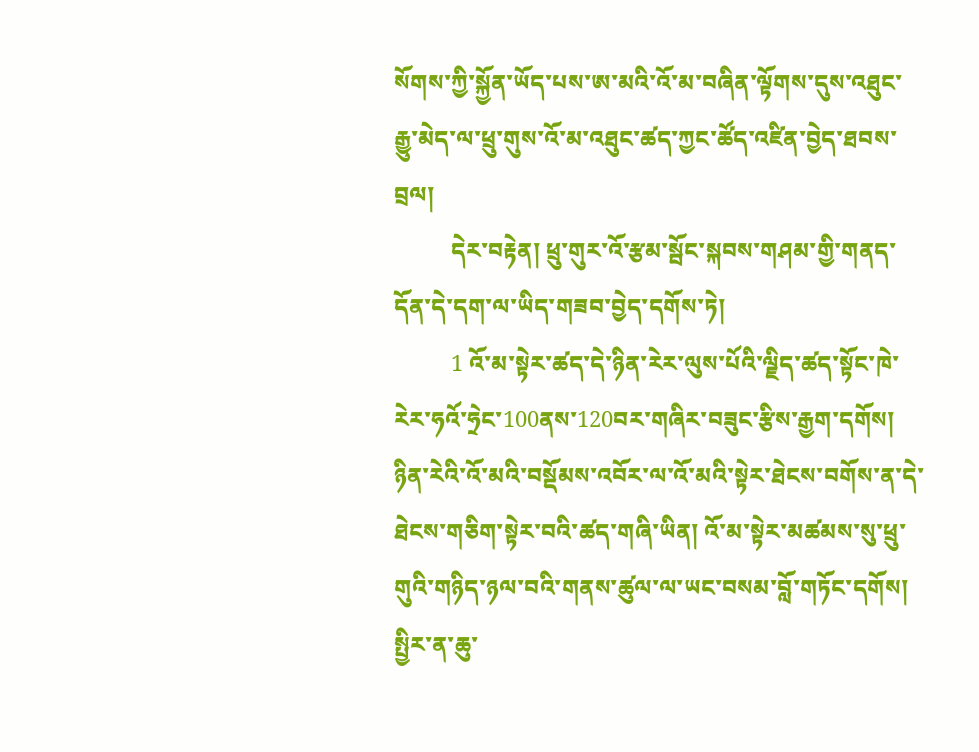སོགས་ཀྱི་སྐྱོན་ཡོད་པས་ཨ་མའི་འོ་མ་བཞིན་ལྟོགས་དུས་འཐུང་རྒྱུ་མེད་ལ་ཕྲུ་གུས་འོ་མ་འཐུང་ཚད་ཀྱང་ཚོད་འཛིན་བྱེད་ཐབས་བྲལ།
          དེར་བརྟེན། ཕྲུ་གུར་འོ་རྩམ་སྦོང་སྐབས་གཤམ་གྱི་གནད་དོན་དེ་དག་ལ་ཡིད་གཟབ་བྱེད་དགོས་ཏེ།
          1 འོ་མ་སྟེར་ཚད་དེ་ཉིན་རེར་ལུས་པོའི་ལྗིད་ཚད་སྟོང་ཁེ་རེར་ཧའོ་ཧྲེང་100ནས་120བར་གཞིར་བཟུང་རྩིས་རྒྱག་དགོས། ཉིན་རེའི་འོ་མའི་བསྡོམས་འབོར་ལ་འོ་མའི་སྟེར་ཐེངས་བགོས་ན་དེ་ཐེངས་གཅིག་སྟེར་བའི་ཚད་གཞི་ཡིན། འོ་མ་སྟེར་མཚམས་སུ་ཕྲུ་གུའི་གཉིད་ཉལ་བའི་གནས་ཚུལ་ལ་ཡང་བསམ་བློ་གཏོང་དགོས། སྤྱིར་ན་ཆུ་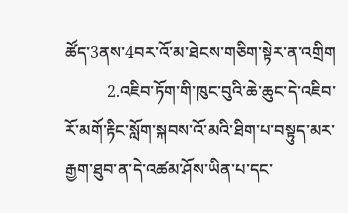ཚོད་3ནས་4བར་འོ་མ་ཐེངས་གཅིག་སྟེར་ན་འགྲིག
          2.འཇིབ་ཏོག་གི་ཁུང་བུའི་ཆེ་ཆུང་དེ་འཇིབ་རོ་མགོ་རྟིང་སློག་སྐབས་འོ་མའི་ཐིག་པ་བསྟུད་མར་རྒྱག་ཐུབ་ན་དེ་འཚམ་ཤོས་ཡིན་པ་དང་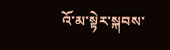འོ་མ་སྟེར་སྐབས་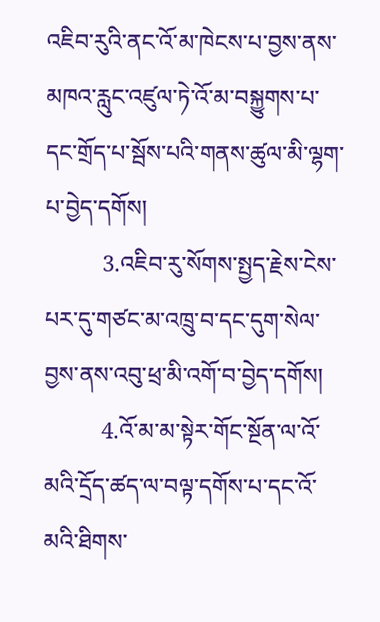འཇིབ་རུའི་ནང་འོ་མ་ཁེངས་པ་བྱས་ནས་མཁའ་རླུང་འཛུལ་ཏེ་འོ་མ་བསྐྱུགས་པ་དང་གྲོད་པ་སྦོས་པའི་གནས་ཚུལ་མི་ལྷག་པ་བྱེད་དགོས།
          3.འཇིབ་རུ་སོགས་སྤྱད་རྗེས་ངེས་པར་དུ་གཙང་མ་འཁྲུ་བ་དང་དུག་སེལ་བྱས་ནས་འབུ་ཕྲ་མི་འགོ་བ་བྱེད་དགོས།
          4.འོ་མ་མ་སྟེར་གོང་སྔོན་ལ་འོ་མའི་དྲོད་ཚད་ལ་བལྟ་དགོས་པ་དང་འོ་མའི་ཐིགས་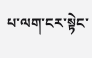པ་ལག་ངར་སྟེང་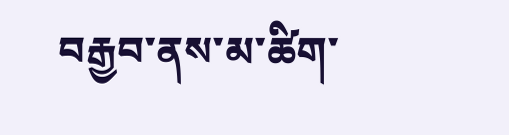བརྒྱབ་ནས་མ་ཚིག་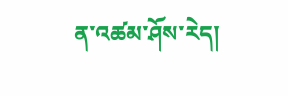ན་འཚམ་ཤོས་རེད།